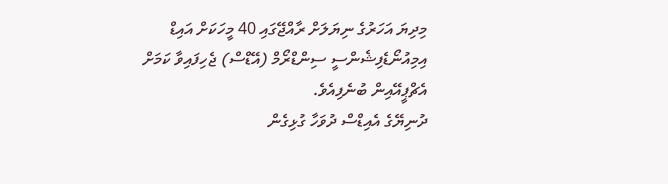މިދިޔަ އަހަރުގެ ނިޔަލަށް ރާއްޖޭގައި 40 މީހަކަށް އައިޑް އިމިއުނޯޑެފިޝެންސީ ސިންޑްރޯމް (އޭޑްސް) ޖެހިފައިވާ ކަމަށް އެޗްޕީއޭއިން ބުނެފިއެވެ.
ދުނިޔޭގެ އެއިޑްސް ދުވަހާ ގުޅިގެން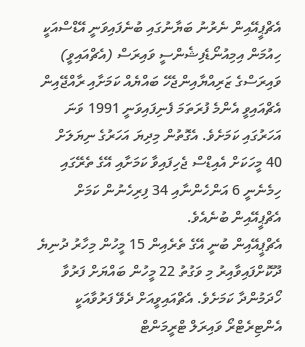އެޗްޕީއޭއިން ނެރުނު ބަޔާނުގައި ބުނެފައިވަނީ އޭޑްސްއަކީ ހިއުމަން އިމިއުނޯޑެފިޝެންސީ ވައިރަސް (އެޗްއައިވީ) ވައިރަސްގެ ޒަރިއްޔާއިންޖެހޭ ބައްޔެއް ކަމަށާއި ރާއްޖޭއިން އެޗްއައިވީ އެންމެ ފުރަތަމަ ފެނިފައިވަނީ 1991 ވަނަ އަހަރުގައި ކަމަށެވެ. އެގޮތުން މިދިޔަ އަހަރުގެ ނިޔަލަށް 40 މީހަކަށް އެއިޑްސް ޖެހިފައިވާ ކަމަށާއި އޭގެ ތެރޭގައި ހިމެނެނީ 6 އަންހެންނާއި 34 ފިރިހެނުން ކަމަށް އެޗްޕީއޭއިން ބުނެއެވެ.
އެޗްޕީއޭއިން ބުނީ އޭގެ ތެރެއިން 15 މީހުން މިހާރު ދުނިޔެ ދޫކޮށްފައިވާއިރު މި ވަގުތު 22 މީހުން ބައްޔަށް ފަރުވާ ހޯދަމުންދާ ކަމަށެވެ. އެޗްއައިވީއަށް ދެވޭ ފަރުވާއަކީ އެންޓިރެޓްރޯ ވައިރަލް ޓްރީމަންޓް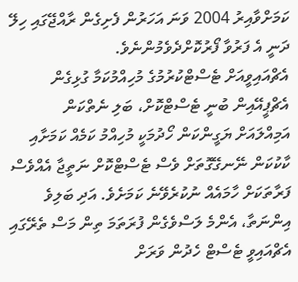ކަމަށްވާއިރު 2004 ވަނަ އަހަރުން ފެށިގެން ރާއްޖޭގައި ހިލޭ ދަނީ އެ ފަރުވާ ފޯރުކޮށްދެވެމުންނެވެ.
އެޗްއައިވީއަށް ޓެސްޓްކުރުމުގެ މުހިއްމުކަމާ ގުޅިގެން އެޗްޕީއޭއިން ބުނީ ޓެސްޓްކޮށް، ބަލި ނެތްކަން އަމިއްލައަށް ޔަގީންކަން ހޯދުމަކީ މުހިއްމު ކަމެއް ކަމަށާއި ކާކުކަން ނޭނގޭގޮތަށް ވެސް ޓެސްޓްކޮށް ނަތީޖާ އެއްވެސް ފަރާތަކަށް ހާމައެއް ނުކުރެވޭނެ ކަމަށެވެ. އަދި ބަލިވެ އިންނަތާ، އެންމެ ލަސްވެގެން ފުރަތަމަ ތިން މަސް ތެރޭގައި އެޗްއައިވީ ޓެސްޓް ހެދުން ވަރަށް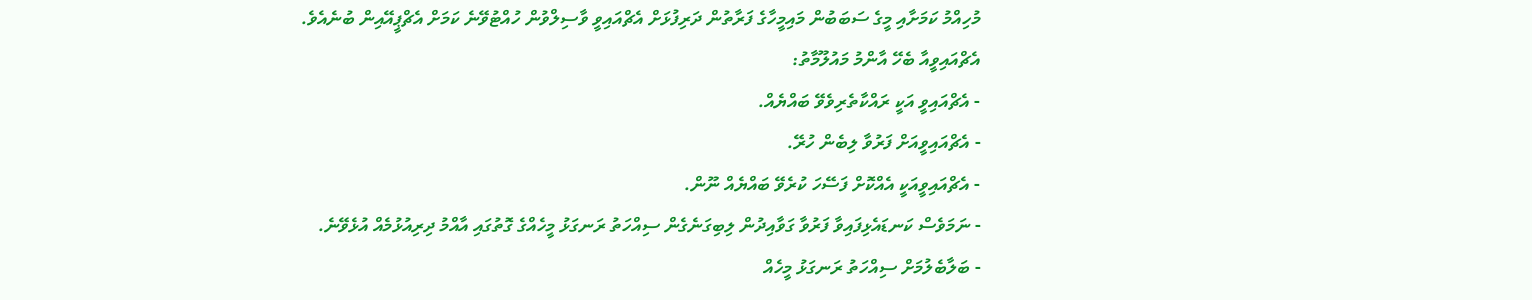މުހިއްމު ކަމަށާއި މީގެ ސަބަބުން މައިމީހާގެ ފަރާތުން ދަރިފުޅަށް އެޗްއައިވީ ވާސިލްވުން ހުއްޓުވޭނެ ކަމަށް އެޗްޕީއޭއިން ބުނެއެވެ.
އެޗްއައިވީއާ ބެހޭ އާންމު މައުލޫމާތު:
- އެޗްއައިވީ އަކީ ރައްކާތެރިވެވޭ ބައްޔެއް.
- އެޗްއައިވީއަށް ފަރުވާ ލިބެން ހުރޭ.
- އެޗްއައިވީއަކީ އެއްކޮށް ފަސޭހަ ކުރެވޭ ބައްޔެއް ނޫން.
- ނަމަވެސް ކަނޑައެޅިފައިވާ ފަރުވާ ގަވާއިދުން ލިބިގަނެގެން ސިއްހަތު ރަނގަޅު މީހެއްގެ ގޮތުގައި އާއްމު ދިރިއުޅުމެއް އުޅެވޭނެ.
- ބަލާބެލުމަށް ސިއްހަތު ރަނގަޅު މީހެއް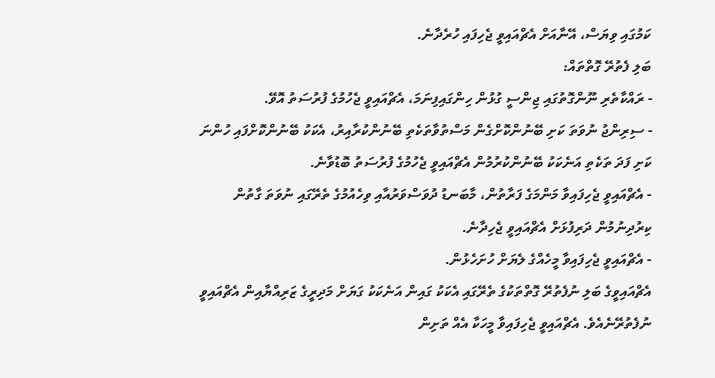ކަމުގައި ވިޔަސް، އޭނާއަށް އެޗްއައިވީ ޖެހިފައި ހުރެދާނެ.
ބަލި ފެތުރޭ ގޮތްތައް:
- ރައްކާތެރި ނޫންގޮތުގައި ޖިންސީ ގުޅުން ހިންގައިފިނަމަ، އެޗްއައިވީ ޖެހުމުގެ ފުރުސަތު އޮވޭ.
- ސިރިންޖު ނުވަތަ ކަށި ބޭނުންކޮށްގެން މަސްތުވާތަކެތި ބޭނުންކުރާއިރު، އެކަކު ބޭނުންކޮށްފައި ހުންނަ ކަށި ފަދަ ތަކެތި އަނެކަކު ބޭނުންކުރުމުން އެޗްއައިވީ ޖެހުމުގެ ފުރުސަތު ބޮޑުވާނެ.
- އެޗްއައިވީ ޖެހިފައިވާ މަންމަގެ ފަރާތުން، މާބަނޑު ދުވަސްވަރުއާއި ވިހެއުމުގެ ތެރޭގައި ނުވަތަ ގާތުން ކިރުދިނުމުން ދަރިފުޅަށް އެޗްއައިވީ ޖެހިދާނެ.
- އެޗްއައިވީ ޖެހިފައިވާ މީހެއްގެ ލެޔަށް ހުށަހެޅުން.
އެޗްއައިވީގެ ބަލި ނުފެތުރޭ ގޮތްތަކުގެ ތެރޭގައި އެކަކު ގައިން އަނެކަކު ގަޔަށް މަދިރީގެ ޒަރިއްޔާއިން އެޗްއައިވީ ނުފެތުރޭނެއެވެ. އެޗްއައިވީ ޖެހިފައިވާ މީހަކާ އެއް ތަށިން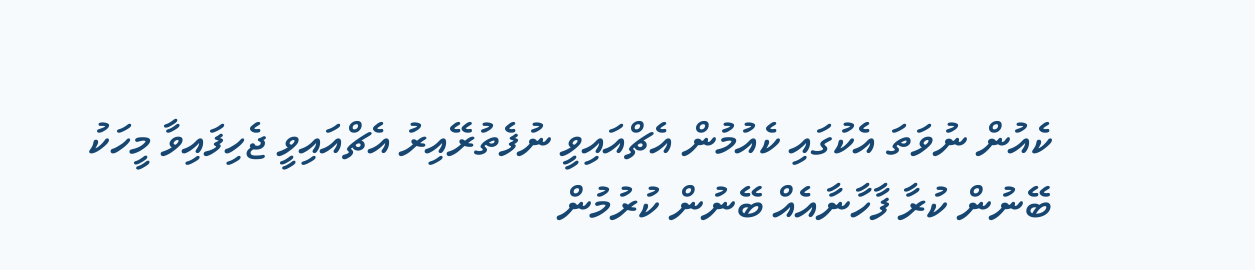ކެއުން ނުވަތަ އެކުގައި ކެއުމުން އެޗްއައިވީ ނުފެތުރޭއިރު އެޗްއައިވީ ޖެހިފައިވާ މީހަކު ބޭނުން ކުރާ ފާހާނާއެއް ބޭނުން ކުރުމުން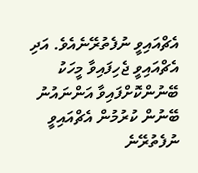އެޗްއައިވީ ނުފެތުރޭނެއެވެ. އަދި އެޗްއައިވީ ޖެހިފައިވާ މީހަކު ބޭނުންކޮށްފައިވާ އަންނައުނު ބޭނުން ކުރުމުން އެޗްއައިވީ ނުފެތުރޭނެ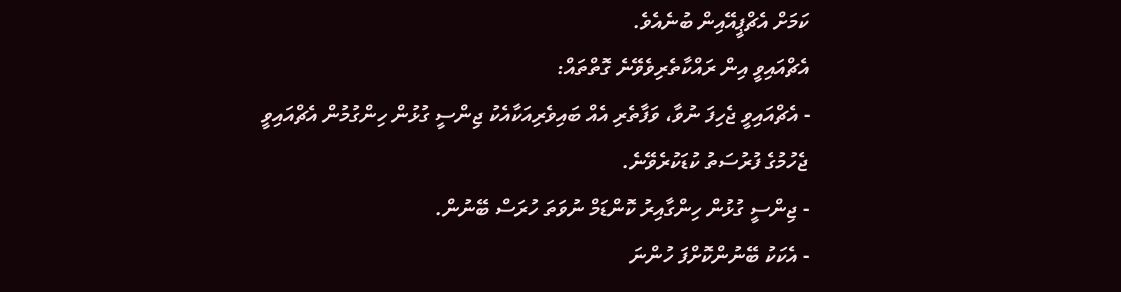ކަމަށް އެޗްޕީއޭއިން ބުނެއެވެ.
އެޗްއައިވީ އިން ރައްކާތެރިވެވޭނެ ގޮތްތައް:
- އެޗްއައިވީ ޖެހިފަ ނުވާ، ވަފާތެރި އެއް ބައިވެރިއަކާއެކު ޖިންސީ ގުޅުން ހިންގުމުން އެޗްއައިވީ ޖެހުމުގެ ފުރުސަތު ކުޑަކުރެވޭނެ.
- ޖިންސީ ގުޅުން ހިންގާއިރު ކޮންޑަމް ނުވަތަ ހުރަސް ބޭނުން.
- އެކަކު ބޭނުންކޮށްފަ ހުންނަ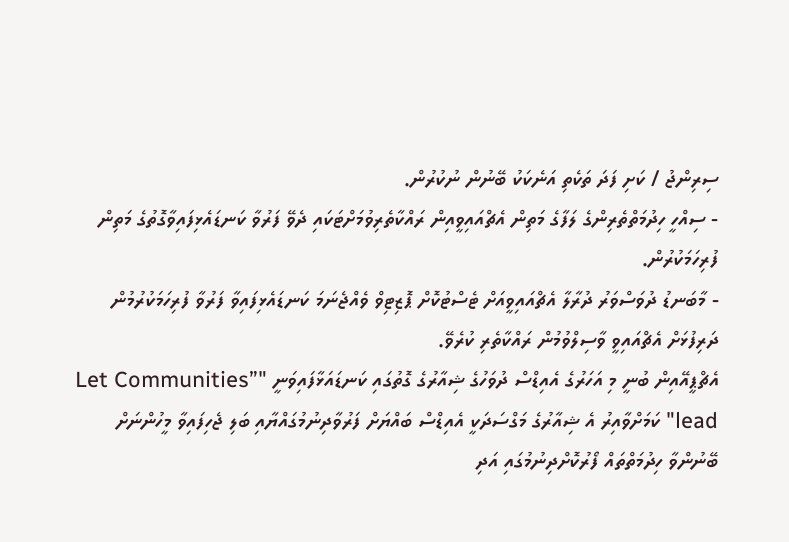ސިރިންޖު / ކަށި ފަދަ ތަކެތި އަނެކަކު ބޭނުން ނުކުރުން.
- ސިއްހީ ހިދުމަތްތެރިންގެ ލަފާގެ މަތިން އެޗްއައިވީއިން ރައްކާތެރިވުމަށްޓަކައި ދެވޭ ފަރުވާ ކަނޑައެޅިފައިވާގޮތުގެ މަތިން ފުރިހަމަކުރުން.
- މާބަނޑު ދުވަސްވަރު ދުރާލާ އެޗްއައިވީއަށް ޓެސްޓުކޮށް ޕޮޒިޓިވް ވެއްޖެނަމަ ކަނޑައެޅިފައިވާ ފަރުވާ ފުރިހަމަކުރުމުން ދަރިފުޅަށް އެޗްއައިވީ ވާސިލްވުމުން ރައްކާތެރި ކުރެވޭ.
އެޗްޕީއޭއިން ބުނީ މި އަހަރުގެ އެއިޑްސް ދުވަހުގެ ޝިއާރުގެ ގޮތުގައި ކަނޑައަޅާފައިވަނީ "”Let Communities lead" ކަމަށްވާއިރު އެ ޝިއާރުގެ މަގްސަދަކީ އެއިޑްސް ބައްޔަށް ފަރުވާދިނުމުގައްޔާއި ބަލި ޖެހިފައިވާ މީހުންނަށް ބޭނުންވާ ހިދުމަތްތައް ފޯރުކޮށްދިނުމުގައި އަދި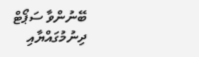ބޭނުންވާ ސަޕޯޓް ދިނުމުގައްޔާއި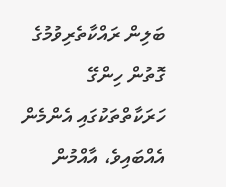ބަލިން ރައްކާތެރިވުމުގެ ގޮތުން ހިންގޭ ހަރަކާތްތަކުގައި އެންމެން އެއްބައިވެ، އާއްމުން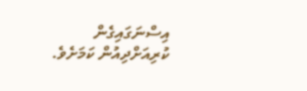އިސްނަގައިގެން ކުރިއަށްދިއުން ކަމަށެވެ.